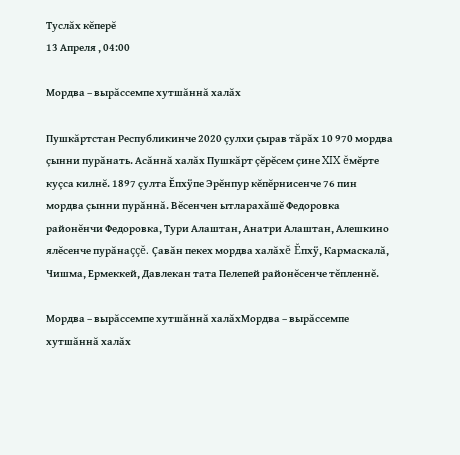Туслăх кĕперĕ
13 Апреля , 04:00

Мордва – вырăссемпе хутшăннă халăх

Пушкăртстан Республикинче 2020 çулхи çырав тăрăх 10 970 мордва çынни пурăнать. Асăннă халăх Пушкăрт çĕрĕсем çине XIX ĕмĕрте куçса килнĕ. 1897 çулта Ĕпхÿпе Эрĕнпур кĕпĕрнисенче 76 пин мордва çынни пурăннă. Вĕсенчен ытларахăшĕ Федоровка районĕнчи Федоровка, Тури Алаштан, Анатри Алаштан, Алешкино ялĕсенче пурăнаççĕ. Çавăн пекех мордва халăхĕ Ĕпхÿ, Кармаскалă, Чишма, Ермеккей, Давлекан тата Пелепей районĕсенче тĕпленнĕ.

Мордва – вырăссемпе хутшăннă халăхМордва – вырăссемпе хутшăннă халăх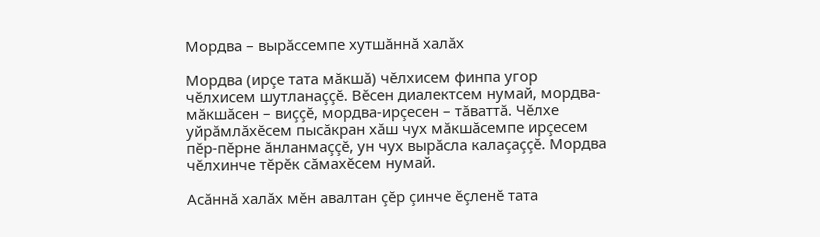Мордва – вырăссемпе хутшăннă халăх

Мордва (ирçе тата мăкшă) чĕлхисем финпа угор чĕлхисем шутланаççĕ. Вĕсен диалектсем нумай, мордва-мăкшăсен – виççĕ, мордва-ирçесен – тăваттă. Чĕлхе уйрăмлăхĕсем пысăкран хăш чух мăкшăсемпе ирçесем пĕр-пĕрне ăнланмаççĕ, ун чух вырăсла калаçаççĕ. Мордва чĕлхинче тĕрĕк сăмахĕсем нумай.

Асăннă халăх мĕн авалтан çĕр çинче ĕçленĕ тата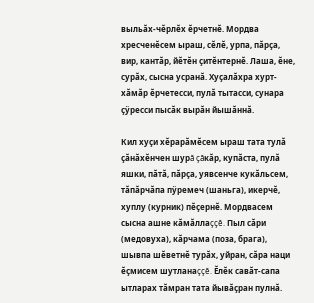выльăх-чĕрлĕх ĕрчетнĕ. Мордва хресченĕсем ыраш, сĕлĕ, урпа, пăрçа, вир, кантăр, йĕтĕн çитĕнтернĕ. Лаша, ĕне, сурăх, сысна усранă. Хуçалăхра хурт-хăмăр ĕрчетесси, пулă тытасси, сунара çÿресси пысăк вырăн йышăннă.

Кил хуçи хĕрарăмĕсем ыраш тата тулă çăнăхĕнчен шурă çăкăр, купăста, пулă яшки, пăтă, пăрçа, уявсенче кукăльсем, тăпăрчăпа пÿремеч (шаньга), икерчĕ, хуплу (курник) пĕçернĕ. Мордвасем сысна ашне кăмăллаççĕ. Пыл сăри (медовуха), кăрчама (поза, брага), шывпа шĕветнĕ турăх, уйран, сăра наци ĕçмисем шутланаççĕ. Ĕлĕк савăт-сапа ытларах тăмран тата йывăçран пулнă.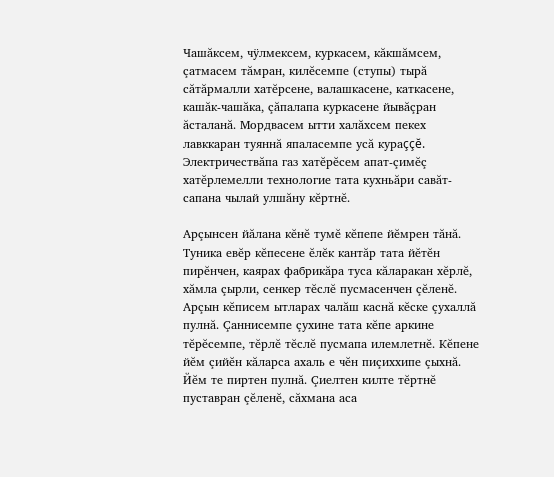Чашăксем, чÿлмексем, куркасем, кăкшăмсем, çатмасем тăмран, килĕсемпе (ступы) тырă сăтăрмалли хатĕрсене, валашкасене, каткасене, кашăк-чашăка, çăпалапа куркасене йывăçран ăсталанă. Мордвасем ытти халăхсем пекех лавккаран туяннă япаласемпе усă кураççĕ. Электричествăпа газ хатĕрĕсем апат-çимĕç хатĕрлемелли технологие тата кухньăри савăт-сапана чылай улшăну кĕртнĕ.

Арçынсен йăлана кĕнĕ тумĕ кĕпепе йĕмрен тăнă. Туника евĕр кĕпесене ĕлĕк кантăр тата йĕтĕн пирĕнчен, каярах фабрикăра туса кăларакан хĕрлĕ, хăмла çырли, сенкер тĕслĕ пусмасенчен çĕленĕ. Арçын кĕписем ытларах чалăш каснă кĕске çухаллă пулнă. Çаннисемпе çухине тата кĕпе аркине тĕрĕсемпе, тĕрлĕ тĕслĕ пусмапа илемлетнĕ. Кĕпене йĕм çийĕн кăларса ахаль е чĕн пиçиххипе çыхнă. Йĕм те пиртен пулнă. Çиелтен килте тĕртнĕ пуставран çĕленĕ, сăхмана аса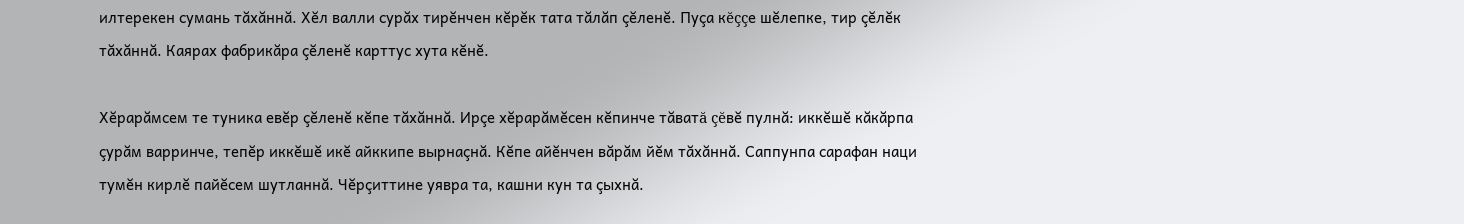илтерекен сумань тăхăннă. Хĕл валли сурăх тирĕнчен кĕрĕк тата тăлăп çĕленĕ. Пуçа кĕççе шĕлепке, тир çĕлĕк тăхăннă. Каярах фабрикăра çĕленĕ карттус хута кĕнĕ.

Хĕрарăмсем те туника евĕр çĕленĕ кĕпе тăхăннă. Ирçе хĕрарăмĕсен кĕпинче тăватă çĕвĕ пулнă: иккĕшĕ кăкăрпа çурăм варринче, тепĕр иккĕшĕ икĕ айккипе вырнаçнă. Кĕпе айĕнчен вăрăм йĕм тăхăннă. Саппунпа сарафан наци тумĕн кирлĕ пайĕсем шутланнă. Чĕрçиттине уявра та, кашни кун та çыхнă.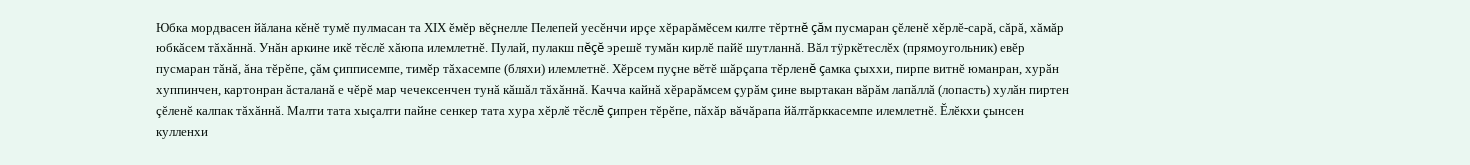Юбка мордвасен йăлана кĕнĕ тумĕ пулмасан та ХIХ ĕмĕр вĕçнелле Пелепей уесĕнчи ирçе хĕрарăмĕсем килте тĕртнĕ çăм пусмаран çĕленĕ хĕрлĕ-сарă, сăрă, хăмăр юбкăсем тăхăннă. Унăн аркине икĕ тĕслĕ хăюпа илемлетнĕ. Пулай, пулакш пĕçĕ эрешĕ тумăн кирлĕ пайĕ шутланнă. Вăл тÿркĕтеслĕх (прямоугольник) евĕр пусмаран тăнă, ăна тĕрĕпе, çăм çипписемпе, тимĕр тăхасемпе (бляхи) илемлетнĕ. Хĕрсем пуçне вĕтĕ шăрçапа тĕрленĕ çамка çыххи, пирпе витнĕ юманран, хурăн хуппинчен, картонран ăсталанă е чĕрĕ мар чечексенчен тунă кăшăл тăхăннă. Качча кайнă хĕрарăмсем çурăм çине выртакан вăрăм лапăллă (лопасть) хулăн пиртен çĕленĕ калпак тăхăннă. Малти тата хыçалти пайне сенкер тата хура хĕрлĕ тĕслĕ çипрен тĕрĕпе, пăхăр вăчăрапа йăлтăрккасемпе илемлетнĕ. Ĕлĕкхи çынсен кулленхи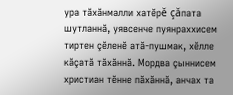ура тăхăнмалли хатĕрĕ çăпата шутланнă, уявсенче пуянраххисем тиртен çĕленĕ атă-пушмак, хĕлле кăçатă тăхăннă. Мордва çыннисем христиан тĕнне пăхăннă, анчах та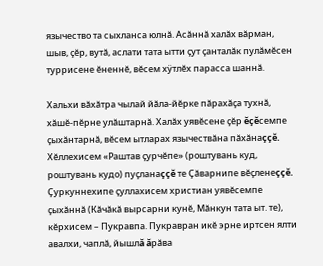язычество та сыхланса юлнă. Асăннă халăх вăрман, шыв, çĕр, вутă, аслати тата ытти çут çанталăк пулăмĕсен туррисене ĕненнĕ, вĕсем хÿтлĕх парасса шаннă.

Хальхи вăхăтра чылай йăла-йĕрке пăрахăçа тухнă, хăшĕ-пĕрне улăштарнă. Халăх уявĕсене çĕр ĕçĕсемпе çыхăнтарнă, вĕсем ытларах язычествăна пăхăнаççĕ. Хĕллехисем «Раштав çурчĕпе» (роштувань куд, роштувань кудо) пуçланаççĕ те Çăварнипе вĕçленеççĕ. Çуркуннехипе çуллахисем христиан уявĕсемпе çыхăннă (Кăчăкă вырсарни кунĕ, Мăнкун тата ыт. те), кĕрхисем – Пукравпа. Пукравран икĕ эрне иртсен ялти авалхи, чаплă, йышлă ăрăва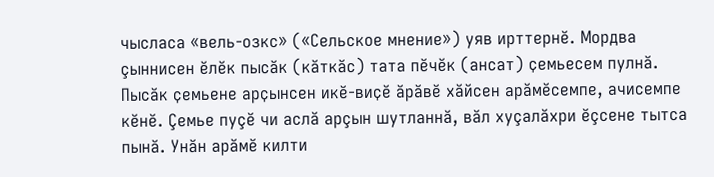чысласа «вель-озкс» («Сельское мнение») уяв ирттернĕ. Мордва çыннисен ӗлӗк пысӑк (кӑткӑс) тата пӗчӗк (ансат) ҫемьесем пулнӑ. Пысӑк ҫемьене арҫынсен икӗ-виҫӗ ӑрӑвӗ хӑйсен арӑмӗсемпе, ачисемпе кӗнĕ. Çемье пуçĕ чи аслă арçын шутланнă, вăл хуçалăхри ĕçсене тытса пынă. Унăн арăмĕ килти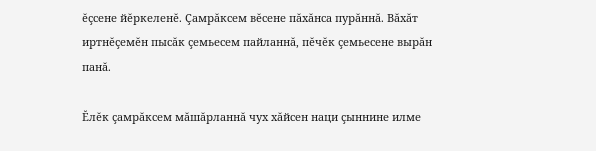ĕçсене йĕркеленĕ. Çамрăксем вĕсене пăхăнса пурăннă. Вăхăт иртнĕçемĕн пысăк çемьесем пайланнă, пĕчĕк çемьесене вырăн панă.

Ĕлĕк çамрăксем мăшăрланнă чух хăйсен наци çыннине илме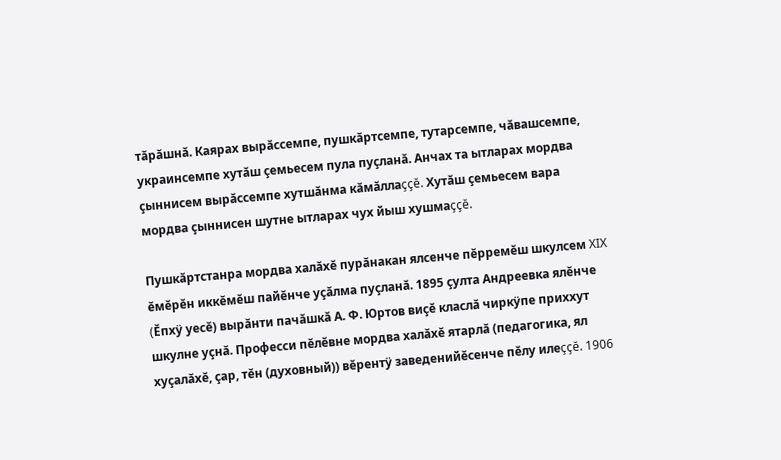тăрăшнă. Каярах вырăссемпе, пушкăртсемпе, тутарсемпе, чăвашсемпе, украинсемпе хутăш çемьесем пула пуçланă. Анчах та ытларах мордва çыннисем вырăссемпе хутшăнма кăмăллаççĕ. Хутăш çемьесем вара мордва çыннисен шутне ытларах чух йыш хушмаççĕ.

Пушкăртстанра мордва халăхĕ пурăнакан ялсенче пĕрремĕш шкулсем XIX ĕмĕрĕн иккĕмĕш пайĕнче уçăлма пуçланă. 1895 çулта Андреевка ялĕнче (Ĕпхÿ уесĕ) вырăнти пачăшкă А. Ф. Юртов виçĕ класлă чиркÿпе приххут шкулне уçнă. Професси пĕлĕвне мордва халăхĕ ятарлă (педагогика, ял хуçалăхĕ, çар, тĕн (духовный)) вĕрентÿ заведенийĕсенче пĕлу илеççĕ. 1906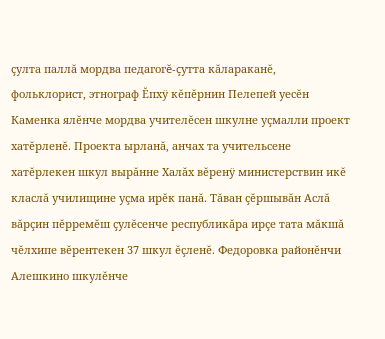çулта паллă мордва педагогĕ-çутта кăлараканĕ, фольклорист, этнограф Ĕпхÿ кĕпĕрнин Пелепей уесĕн Каменка ялĕнче мордва учителĕсен шкулне уçмалли проект хатĕрленĕ. Проекта ырланă, анчах та учительсене хатĕрлекен шкул вырăнне Халăх вĕренÿ министерствин икĕ класлă училищине уçма ирĕк панă. Тăван çĕршывăн Аслă вăрçин пĕрремĕш çулĕсенче республикăра ирçе тата мăкшă чĕлхипе вĕрентекен 37 шкул ĕçленĕ. Федоровка районĕнчи Алешкино шкулĕнче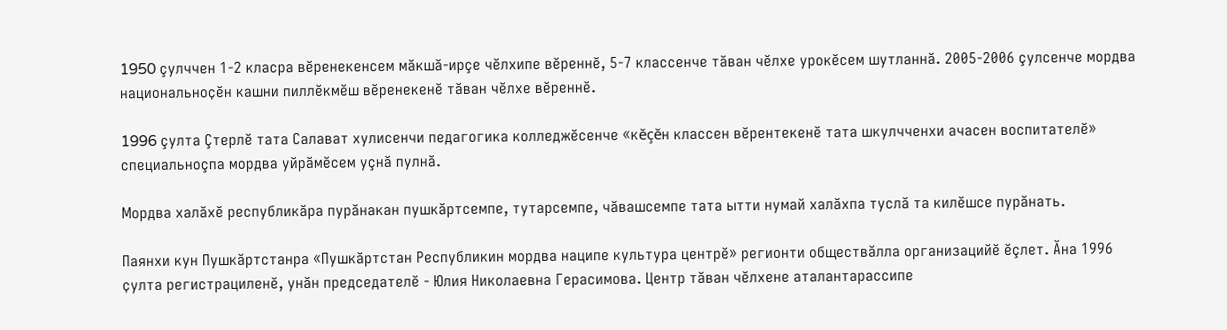1950 çулччен 1-2 класра вĕренекенсем мăкшă-ирçе чĕлхипе вĕреннĕ, 5-7 классенче тăван чĕлхе урокĕсем шутланнă. 2005-2006 çулсенче мордва национальноҫӗн кашни пиллӗкмӗш вӗренекенĕ тӑван чӗлхе вӗреннӗ.

1996 çулта Çтерлĕ тата Салават хулисенчи педагогика колледжĕсенче «кĕçĕн классен вĕрентекенĕ тата шкулчченхи ачасен воспитателĕ» специальноçпа мордва уйрăмĕсем уçнă пулнă.

Мордва халăхĕ республикăра пурăнакан пушкăртсемпе, тутарсемпе, чăвашсемпе тата ытти нумай халăхпа туслă та килĕшсе пурăнать.

Паянхи кун Пушкăртстанра «Пушкӑртстан Республикин мордва наципе культура центрӗ» регионти обществăлла организацийӗ ĕçлет. Ăна 1996 ҫулта регистрациленӗ, унӑн председателӗ - Юлия Николаевна Герасимова. Центр тӑван чӗлхене аталантарассипе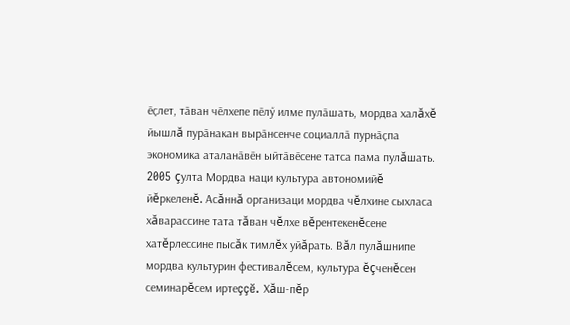ӗҫлет, тӑван чӗлхепе пӗлӳ илме пулӑшать, мордва халăхĕ йышлă пурӑнакан вырӑнсенче социаллӑ пурнӑҫпа экономика аталанӑвӗн ыйтӑвӗсене татса пама пулăшать. 2005 çулта Мордва наци культура автономийĕ йĕркеленĕ. Асăннă организаци мордва чĕлхине сыхласа хăварассине тата тăван чĕлхе вĕрентекенĕсене хатĕрлессине пысăк тимлĕх уйăрать. Вăл пулăшнипе мордва культурин фестивалĕсем, культура ĕçченĕсен семинарĕсем иртеççĕ. Хăш-пĕр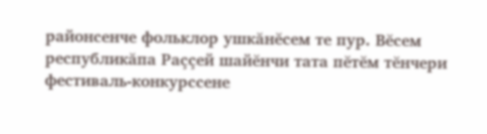районсенче фольклор ушкăнĕсем те пур. Вĕсем республикăпа Раççей шайĕнчи тата пĕтĕм тĕнчери фестиваль-конкурссене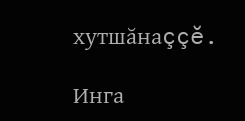хутшăнаççĕ.

Инга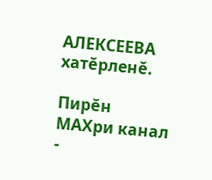АЛЕКСЕЕВА хатĕрленĕ.

Пирĕн MАХри канал -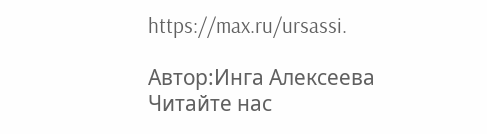https://max.ru/ursassi.

Автор:Инга Алексеева
Читайте нас